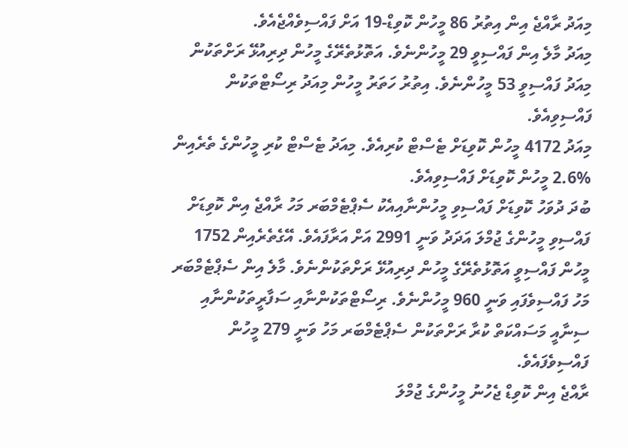މިއަދު ރާއްޖެ އިން އިތުރު 86 މީހުން ކޮވިޑް-19 އަށް ފައްސިވެއްޖެއެވެ.
މިއަދު މާލެ އިން ފައްސިވީ 29 މީހުންނެވެ. އަތޮޅުތެރޭގެ މީހުން ދިރިއުޅޭ ރަށްތަކުން މިއަދު ފައްސިވީ 53 މީހުންނެވެ. އިތުރު ހަތަރު މީހުން މިއަދު ރިސޯޓްތަކުން ފައްސިވިއެވެ.
މިއަދު 4172 މީހުން ކޮވިޑަށް ޓެސްޓް ކުރިއެވެ. މިއަދު ޓެސްޓް ކުރި މީހުންގެ ތެރެއިން %2.6 މީހުން ކޮވިޑަށް ފައްސިވިއެވެ.
ބުދަ ދުވަހު ކޮވިޑަށް ފައްސިވި މީހުންނާއިއެކު ސެޕްޓެމްބަރ މަހު ރާއްޖެ އިން ކޮވިޑަށް ފައްސިވި މީހުންގެ ޖުމްލަ އަދަދު ވަނީ 2991 އަށް އަރާފައެވެ. އޭގެތެރެއިން 1752 މީހުން ފައްސިވީ އަތޮޅުތެރޭގެ މީހުން ދިރިއުޅޭ ރަށްތަކުންނެވެ. މާލެ އިން ސެޕްޓެމްބަރ މަހު ފައްސިވެފައި ވަނީ 960 މީހުންނެވެ. ރިސޯޓްތަކުންނާއި ސަފާރީތަކުންނާއި ސިނާއީ މަސައްކަތް ކުރާ ރަށްތަކުން ސެޕްޓެމްބަރ މަހު ވަނީ 279 މީހުން ފައްސިވެފައެވެ.
ރާއްޖެ އިން ކޮވިޑް ޖެހުނު މީހުންގެ ޖުމްލަ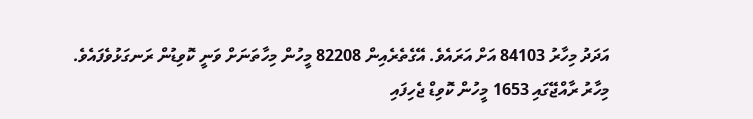އަދަދު މިހާރު 84103 އަށް އަރައެވެ. އޭގެތެރެއިން 82208 މީހުން މިހާތަނަށް ވަނީ ކޮވިޑުން ރަނގަޅުވެފައެވެ.
މިހާރު ރާއްޖޭގައި 1653 މީހުން ކޮވިޑް ޖެހިފައި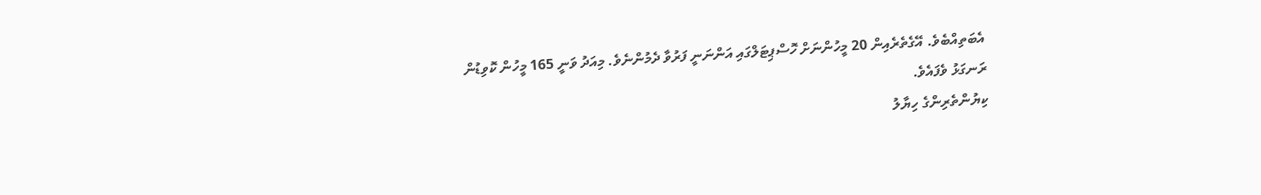އެބަތިއްބެވެ. އޭގެތެރެއިން 20 މީހުންނަށް ހޮސްޕިޓަލްގައި އަންނަނީ ފަރުވާ ދެމުންނެވެ. މިއަދު ވަނީ 165 މީހުން ކޮވިޑުން ރަނގަޅު ވެފައެވެ.
ކިޔުންތެރިންގެ ހިޔާލު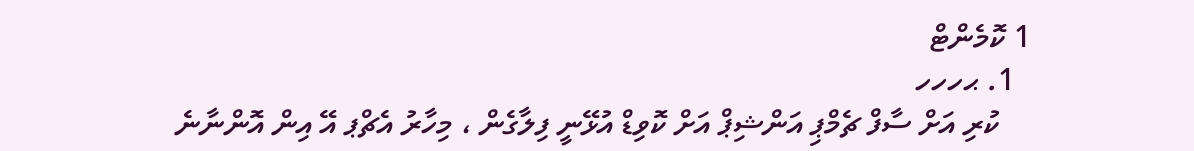1 ކޮމެންޓް
  1. ޙހހހ
    ކުރި އަށް ސާފް ޗެމްޕި އަންޝިޕް އަށް ކޮވިޑް އުޅޭނީ ފިލާގެން ، މިހާރު އެޗްޕ އޭ އިން އޮންނާނެ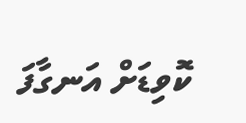ކޮވިޑަށް އަނގާފަ